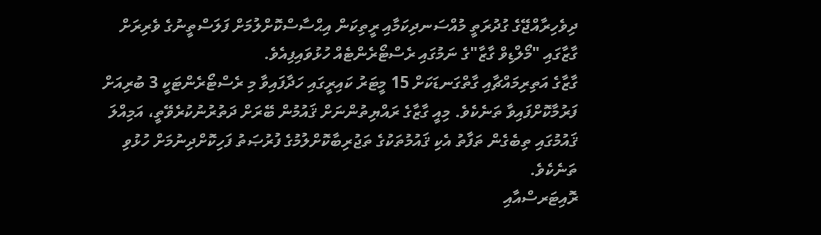ދިވެހިރާއްޖޭގެ ގުދުރަތީ މުއްސަނދިކަމާއި ރީތިކަން އިޙްސާސްކޮށްލުމަށް ފަލަސްތީނުގެ ވެރިރަށް ގާޒާގައި "މޯލްޑިވް ގާޒާ"ގެ ނަމުގައި ރެސްޓޯރެންޓެއް ހުޅުވައިފިއެވެ.
ގާޒާގެ އަތިރިމައްޗާއި ގާތްގަނޑަކަށް 15 މީޓަރު ކައިރީގައި ހަދާފައިވާ މި ރެސްޓޯރެންޓަކީ 3 ބުރިއަށް ފަރުމާކޮށްފައިވާ ތަނެކެވެ. މިއީ ގާޒާގެ ރައްޔިތުންނަށް ޤައުމުން ބޭރަށް ދަތުރުނުކުރެވޭތީ، އަމިއްލަ ޤައުމުގައި ތިބެގެން ތަފާތު އެކި ޤައުމުތަކުގެ ތަޖުރިބާކޮށްލުމުގެ ފުރުޞަތު ފަހިކޮށްދިނުމަށް ހުޅުވި ތަނެކެވެ.
ރޮއިޓަރސްއާއި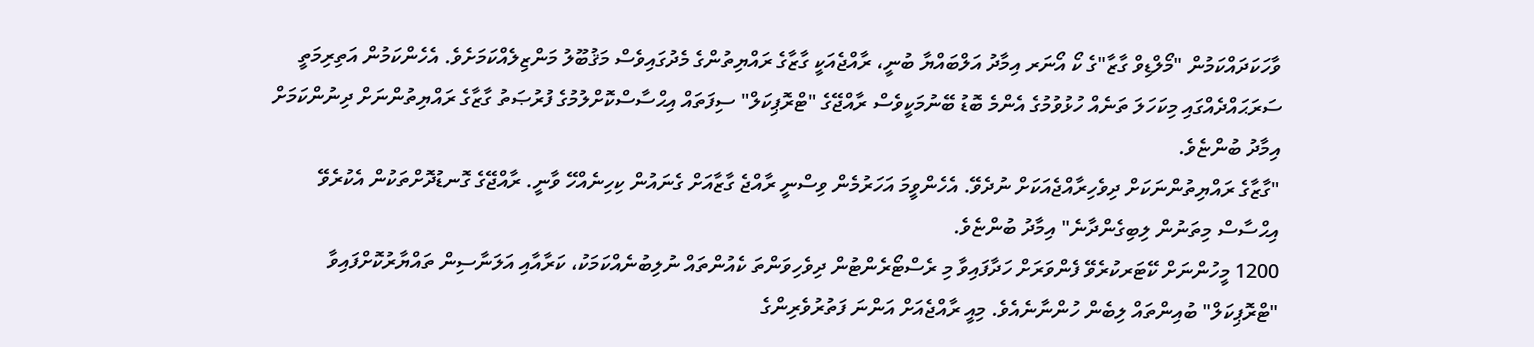ވާހަކަދައްކަމުން "މޯލްޑިވް ގާޒާ"ގެ ކޯ އޯނަރ އިމާދު އަލްބައްޔާ ބުނީ، ރާއްޖެއަކީ ގާޒާގެ ރައްޔިތުންގެ މެދުގައިވެސް މަޤުބޫލު މަންޒިލެއްކަމަށެވެ. އެހެންކަމުން އަތިރިމަތީ ސަރަޙައްދެއްގައި މިކަހަލަ ތަނެއް ހުޅުވުމުގެ އެންމެ ބޮޑު ބޭނުމަކީވެސް ރާއްޖޭގެ "ޓްރޮޕިކަލް" ސިފަތައް އިޙްސާސްކޮށްލުމުގެ ފުރުޞަތު ގާޒާގެ ރައްޔިތުންނަށް ދިނުންކަމަށް އިމާދު ބުންޏެވެ.
"ގާޒާގެ ރައްޔިތުންނަކަށް ދިވެހިރާއްޖެއަކަށް ނުދެވޭ. އެހެންވީމަ އަހަރުމެން ވިސްނީ ރާއްޖެ ގާޒާއަށް ގެނައުން ކިހިނެއްހޭ ވާނީ. ރާއްޖޭގެ ގޮނޑުދޮށްތަކުން އެކުރެވޭ އިޙްސާސް މިތަނުން ލިބިގެންދާނެ" އިމާދު ބުންޏެވެ.
1200 މީހުންނަށް ކޭޓަރކުރެވޭ ފެންވަރަށް ހަދާފައިވާ މި ރެސްޓޯރެންޓުން ދިވެހިވަންތަ ކެއުންތައް ނުލިބުނެއްކަމަކު، ކަރާއާއި އަލަނާސިން ތައްޔާރުކޮށްފައިވާ "ޓްރޮޕިކަލް" ބުއިންތައް ލިބެން ހުންނާނެއެވެ. މިއީ ރާއްޖެއަށް އަންނަ ފަތުރުވެރިންގެ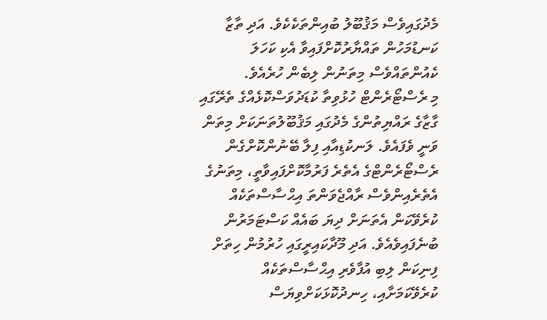މެދުގައިވެސް މަޤުބޫލު ބުއިންތަކެކެވެ. އަދި ތާޒާ ކަނޑުމަހުން ތައްޔާރުކޮށްފައިވާ އެކި ކަހަލަ ކެއުންތައްވެސް މިތަނުން ލިބެން ހުރެއެވެ.
މި ރެސްޓޯރެންޓް ހުޅުވިތާ ކުޑަދުވަސްކޮޅެއްގެ ތެރޭގައި ގާޒާގެ ރައްޔިތުންގެ މެދުގައި މަޤުބޫލުތަނަކަށް މިތަން ވަނީ ވެފައެވެ. ލަނކުޑިއާއި ފިލާ ބޭނުންކޮށްގެން ރެސްޓޯރެންޓްގެ އެތެރެ ފަރުމާކޮށްފައިވާތީ، މިތަނުގެ އެތެރެއިންވެސް ރާއްޖެވަންތަ އިޙްސާސްތަކެއް ކުރެވޭކަން އެތަނަށް ދިޔަ ބައެއް ކަސްޓަމަރުން ބުނެފައިވެއެވެ. އަދި މޫދާކައިރީގައި ހުރުމުން ހިތަށް ފިނިކަން ލިބި އުފާވެރި އިޙްސާސްތަކެއް ކުރެވޭކަމަށާއި، ހިނދުކޮޅަކަށްވިޔަސް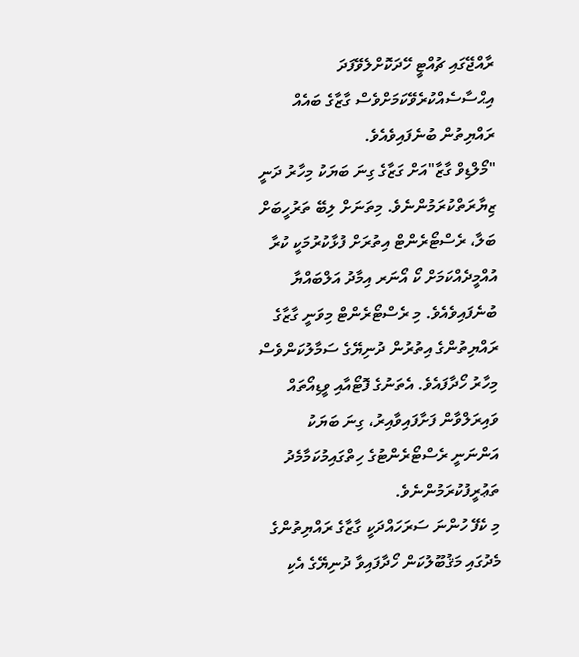ރާއްޖޭގައި ޗުއްޓީ ހޭދަކޮށްލެވޭފަދަ އިޙްސާސެއްކުރެވޭކަމަށްވެސް ގާޒާގެ ބައެއް ރައްޔިތުން ބުނެފައިވެއެވެ.
"މޯލްޑިވް ގާޒާ"އަށް ގަޒާގެ ގިނަ ބަޔަކު މިހާރު ދަނީ ޒިޔާރަތްކުރަމުންނެވެ. މިތަނަށް ލިބޭ ތަރުހީބަށް ބަލާ، ރެސްޓޯރެންޓް އިތުރަށް ފުޅާކުރުމަކީ ކުރާ އުއްމީދެއްކަމަށް ކޯ އޯނަރ އިމާދު އަލްބައްޔާ ބުނެފައިވެއެވެ. މި ރެސްޓޯރެންޓް މިވަނީ ގާޒާގެ ރައްޔިތުންގެ އިތުރުން ދުނިޔޭގެ ސަމާލުކަންވެސް މިހާރު ހޯދާފައެވެ. އެތަނުގެ ފޮޓޯއާއި ވީޑިއޯތައް ވައިރަލްވާން ފަށާފައިވާއިރު، ގިނަ ބަޔަކު އަންނަނީ ރެސްޓޯރެންޓުގެ ހިތްގައިމުކަމާމެދު ތަޢުރީފުކުރަމުންނެވެ.
މި ކެފޭ ހުންނަ ސަރަހައްދަކީ ގާޒާގެ ރައްޔިތުންގެ މެދުގައި މަޤުބޫލުކަން ހޯދާފައިވާ ދުނިޔޭގެ އެކި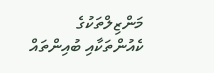މަންޒިލްތަކުގެ ކެއުންތަކާއި ބުއިންތައް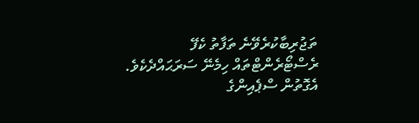ތަޖުރިބާކުރެވޭނެ ތަފާތު ކެފޭ ރެސްޓޯރެންޓްތައް ހިމެނޭ ސަރަޙައްދެކެވެ.
އެގޮތުން ސްޕެއިންގެ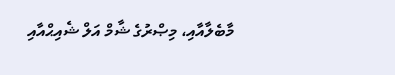މާބެލާއާއި، މިޞްރުގެ ޝާމް އަލް ޝެއިޙްއާއި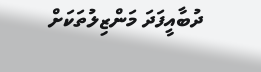ދުބާއީފަދަ މަންޒިލުތަކަށް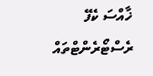ޚާއްސަ ކެފޭ ރެސްޓޯރެންޓްތައް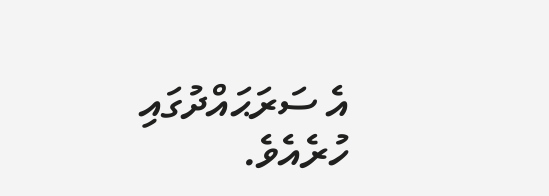އެ ސަރަޙައްދުގައި ހުރެއެވެ.